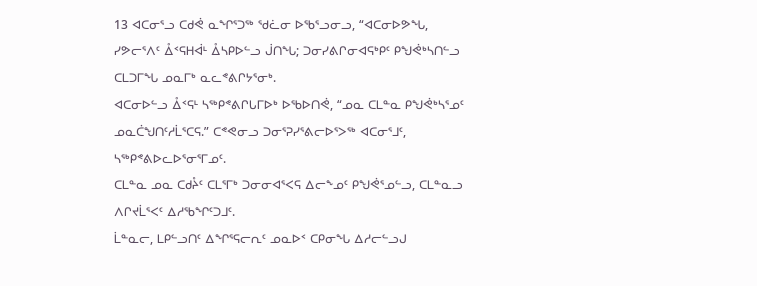13 ᐊᑕᓂᕐᓗ ᑕᑯᕚ ᓇᖏᕐᑐᖅ ᖁᓛᓂ ᐅᖃᕐᓗᓂᓗ, “ᐊᑕᓂᐅᕗᖓ, ᓯᕗᓕᕐᐱᑦ ᐂᑉᕋᕼᐋᒻ ᐂᓴᑭᐅᓪᓗ ᒎᑎᖓ; ᑐᓂᓯᕕᒋᓂᐊᕋᒃᑭᑦ ᑭᖑᕚᒃᓴᑎᓪᓗ ᑕᒪᑐᒥᖓ ᓄᓇᒥᒃ ᓇᓚᕝᕕᒋᔭᕐᓂᒃ.
ᐊᑕᓂᐅᓪᓗ ᐂᑉᕋᒻ ᓴᖅᑭᕝᕕᒋᒐᒥᐅᒃ ᐅᖃᐅᑎᕚ, “ᓄᓇ ᑕᒪᓐᓇ ᑭᖑᕚᒃᓴᕐᓄᑦ ᓄᓇᑖᖑᑎᑦᓱᒫᕐᑕᕋ.” ᑕᕝᕙᓂᓗ ᑐᓂᕐᕈᓯᕐᕕᓕᐅᕐᐳᖅ ᐊᑕᓂᕐᒧᑦ, ᓴᖅᑭᕝᕕᐅᓚᐅᕐᓂᕐᒥᓄᑦ.
ᑕᒪᓐᓇ ᓄᓇ ᑕᑯᔧᑦ ᑕᒪᕐᒥᒃ ᑐᓂᓂᐊᕐᐸᕋ ᐃᓕᖕᓄᑦ ᑭᖑᕚᕐᓄᓪᓗ, ᑕᒪᓐᓇᓗ ᐱᒋᔪᒫᕐᐸᑦ ᐃᓱᖃᖏᑦᑐᒧᑦ.
ᒫᓐᓇᓕ, ᒪᑭᓪᓗᑎᑦ ᐃᖏᕐᕋᓕᕆᑦ ᓄᓇᐅᑉ ᑕᑭᓂᖓ ᐃᓱᓕᓪᓗᒍ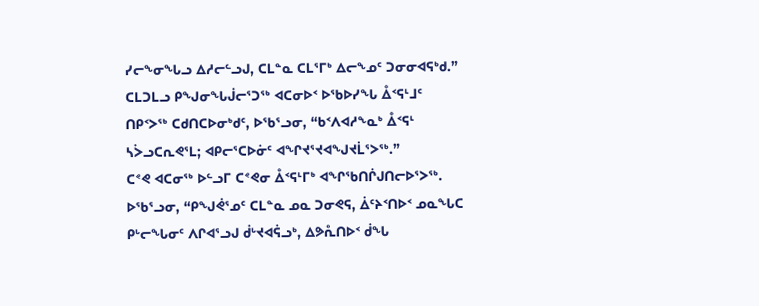ᓯᓕᖕᓂᖓᓗ ᐃᓱᓕᓪᓗᒍ, ᑕᒪᓐᓇ ᑕᒪᕐᒥᒃ ᐃᓕᖕᓄᑦ ᑐᓂᓂᐊᕋᒃᑯ.”
ᑕᒪᑐᒪᓗ ᑭᖑᓂᖓᒎᓕᕐᑐᖅ ᐊᑕᓂᐅᑉ ᐅᖃᐅᓯᖓ ᐂᑉᕋᒻᒧᑦ ᑎᑭᑉᐳᖅ ᑕᑯᑎᑕᐅᓂᒃᑯᑦ, ᐅᖃᕐᓗᓂ, “ᑲᑉᐱᐊᓱᖕᓇᒃ ᐂᑉᕋᒻ ᓴᐴᓗᑕᕆᕙᕐᒪ; ᐊᑭᓕᕐᑕᐅᓃᑦ ᐊᖏᔪᕐᔪᐊᖑᔪᒫᕐᐳᖅ.”
ᑕᕝᕙ ᐊᑕᓂᖅ ᐅᓪᓗᒥ ᑕᕝᕙᓂ ᐂᑉᕋᒻᒥᒃ ᐊᖏᖃᑎᒌᒍᑎᓕᐅᕐᐳᖅ. ᐅᖃᕐᓗᓂ, “ᑭᖑᕚᕐᓄᑦ ᑕᒪᓐᓇ ᓄᓇ ᑐᓂᕙᕋ, ᐄᑦᔨᑉᑎᐅᑉ ᓄᓇᖓᑕ ᑭᒡᓕᖓᓂᑦ ᐱᒋᐊᕐᓗᒍ ᑰᒡᔪᐊᕌᓗᒃ, ᐃᕗᕅᑎᐅᑉ ᑰᖓ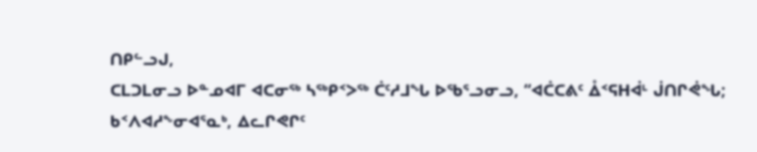ᑎᑭᓪᓗᒍ,
ᑕᒪᑐᒪᓂᓗ ᐅᓐᓄᐊᒥ ᐊᑕᓂᖅ ᓴᖅᑭᑉᐳᖅ ᑖᑦᓱᒧᖓ ᐅᖃᕐᓗᓂᓗ, “ᐊᑖᑕᕕᑦ ᐂᑉᕋᕼᐋᒻ ᒎᑎᒋᕚᖓ; ᑲᑉᐱᐊᓱᖕᓂᐊᕐᓇᒃ, ᐃᓚᒋᕙᒋᑦ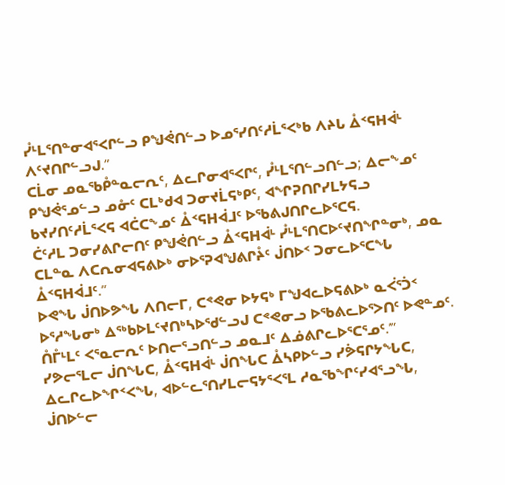ᓮᒻᒪᕐᑎᓐᓂᐊᕐᐸᒋᓪᓗ ᑭᖑᕚᑎᓪᓗ ᐅᓄᕐᓯᑎᑦᓱᒫᕐᐸᒃᑲ ᐱᔨᒐ ᐂᑉᕋᕼᐋᒻ ᐱᑦᔪᑎᒋᓪᓗᒍ.”
ᑕᒫᓂ ᓄᓇᖃᑬᓐᓇᓕᕆᑦ, ᐃᓚᒋᓂᐊᕐᐸᒋᑦ, ᓮᒻᒪᕐᑎᓪᓗᑎᓪᓗ; ᐃᓕᖕᓄᑦ ᑭᖑᕚᕐᓄᓪᓗ ᓄᓁᑦ ᑕᒪᒃᑯᐊ ᑐᓂᔪᒫᕋᒃᑭᑦ, ᐊᖏᕈᑎᒋᓯᒪᔭᕋᓗ ᑲᔪᓯᑎᑦᓱᒫᕐᐸᕋ ᐊᑖᑕᖕᓄᑦ ᐂᑉᕋᕼᐋᒧᑦ ᐅᖃᕕᒍᑎᒋᓚᐅᕐᑕᕋ.
ᑖᑦᓱᒪ ᑐᓂᓯᕕᒋᓕᑎᑦ ᑭᖑᕚᑎᓪᓗ ᐂᑉᕋᕼᐋᒻ ᓮᒻᒪᕐᑎᑕᐅᑦᔪᑎᖏᓐᓂᒃ, ᓄᓇ ᑕᒪᓐᓇ ᐱᑕᕆᓂᐊᕋᕕᐅᒃ ᓂᐅᕐᕈᐊᖑᕕᒋᔧᑦ ᒎᑎᐅᑉ ᑐᓂᓚᐅᕐᑕᖓ ᐂᑉᕋᕼᐋᒧᑦ.”
ᐅᕙᖓ ᒎᑎᐅᕗᖓ ᐱᑎᓕᒥ, ᑕᕝᕙᓂ ᐅᔭᕋᒃ ᒥᖑᐊᓚᐅᕋᕕᐅᒃ ᓇᐹᕐᑑᑉ ᐅᕐᓱᖓᓂᒃ ᐃᖅᑲᐅᒪᑦᔪᑎᒃᓴᐅᖁᓪᓗᒍ ᑕᕝᕙᓂᓗ ᐅᖃᕕᓚᐅᕐᐳᑎᑦ ᐅᕙᓐᓄᑦ. ᑍᒤᒻᒪᑦ ᐸᕐᓇᓕᕆᑦ ᐅᑎᓕᕐᓗᑎᓪᓗ ᓄᓇᒧᑦ ᐃᓅᕕᒋᓚᐅᕐᑕᕐᓄᑦ.’”
ᓯᕗᓕᕐᒪᓕ ᒎᑎᖓᑕ, ᐂᑉᕋᕼᐋᒻ ᒎᑎᖓᑕ ᐂᓴᑭᐅᓪᓗ ᓯᕘᕋᒋᔭᖓᑕ, ᐃᓚᒋᓚᐅᖏᑉᐸᖓ, ᐊᐅᓪᓚᕐᑎᓯᒪᓕᕋᔭᕐᐸᕐᒪ ᓱᓇᖃᖏᑦᓯᐊᕐᓗᖓ, ᒎᑎᐅᓪᓕ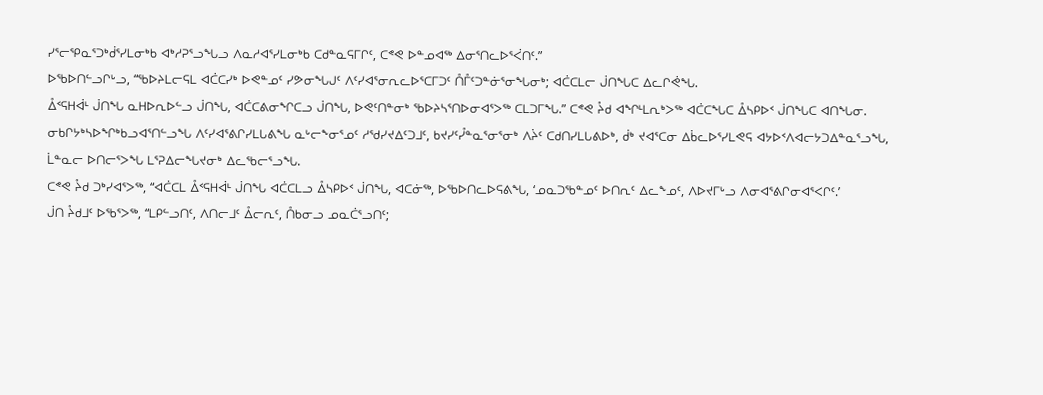ᓯᕐᓕᕿᓇᕐᑐᒃᑰᕐᓯᒪᓂᒃᑲ ᐊᒃᓱᕈᕐᓗᖓᓗ ᐱᓇᓱᐊᕐᓯᒪᓂᒃᑲ ᑕᑯᓐᓇᕋᒥᒋᑦ, ᑕᕝᕙ ᐅᓐᓄᐊᖅ ᐃᓂᕐᑎᓚᐅᕐᐹᑎᑦ.”
ᐅᖃᐅᑎᓪᓗᒋᒡᓗ, “ᖃᐅᔨᒪᓕᕋᒪ ᐊᑖᑕᓯᒃ ᐅᕙᓐᓄᑦ ᓯᕗᓂᖓᒍᑦ ᐱᑦᓯᐊᕐᓂᕆᓚᐅᕐᑕᒥᑐᑦ ᑍᒤᑦᑐᓐᓃᕐᓂᖓᓂᒃ; ᐊᑖᑕᒪᓕ ᒎᑎᖓᑕ ᐃᓚᒋᕚᖓ.
ᐂᑉᕋᕼᐋᒻ ᒎᑎᖓ ᓇᕼᐅᕆᐅᓪᓗ ᒎᑎᖓ, ᐊᑖᑕᕕᓂᖏᑕᓗ ᒎᑎᖓ, ᐅᕙᑦᑎᓐᓂᒃ ᖃᐅᔨᓴᕐᑎᐅᓂᐊᕐᐳᖅ ᑕᒪᑐᒥᖓ.” ᑕᕝᕙ ᔧᑯ ᐊᖏᒻᒪᕆᒃᐳᖅ ᐊᑖᑕᖓᑕ ᐂᓴᑭᐅᑉ ᒎᑎᖓᑕ ᐊᑎᖓᓂ.
ᓂᑲᒋᔭᒃᓴᐅᖏᒃᑲᓗᐊᕐᑎᓪᓗᖓ ᐱᑦᓯᐊᕐᕕᒋᓯᒪᒐᕕᖓ ᓇᒡᓕᖕᓂᕐᓄᑦ ᓱᖁᓯᔪᐃᑦᑐᒧᑦ, ᑲᔪᓯᑦᓮᓐᓇᕐᓂᕐᓂᒃ ᐱᔩᑦ ᑕᑯᑎᓯᒪᒐᕕᐅᒃ, ᑰᒃ ᔪᐊᕐᑕᓂ ᐃᑳᓚᐅᕐᓯᒪᕙᕋ ᐊᔭᐅᑉᐱᐊᓕᔭᑐᐃᓐᓇᕐᓗᖓ, ᒫᓐᓇᓕ ᐅᑎᓕᕐᐳᖓ ᒪᕐᕈᐃᓕᖓᔪᓂᒃ ᐃᓚᖃᓕᕐᓗᖓ.
ᑕᕝᕙ ᔧᑯ ᑐᒃᓯᐊᕐᐳᖅ, “ᐊᑖᑕᒪ ᐂᑉᕋᕼᐋᒻ ᒎᑎᖓ ᐊᑖᑕᒪᓗ ᐂᓴᑭᐅᑉ ᒎᑎᖓ, ᐊᑕᓃᖅ, ᐅᖃᐅᑎᓚᐅᕋᕕᖓ, ‘ᓄᓇᑐᖃᓐᓄᑦ ᐅᑎᕆᑦ ᐃᓚᖕᓄᑦ, ᐱᐅᔪᒥᒡᓗ ᐱᓂᐊᕐᕕᒋᓂᐊᕐᐸᒋᑦ.’
ᒎᑎ ᔧᑯᒧᑦ ᐅᖃᕐᐳᖅ, “ᒪᑭᓪᓗᑎᑦ, ᐱᑎᓕᒧᑦ ᐂᓕᕆᑦ, ᑍᑲᓂᓗ ᓄᓇᑖᕐᓗᑎᑦ;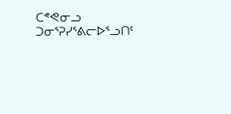ᑕᕝᕙᓂᓗ ᑐᓂᕐᕈᓯᕐᕕᓕᐅᕐᓗᑎᑦ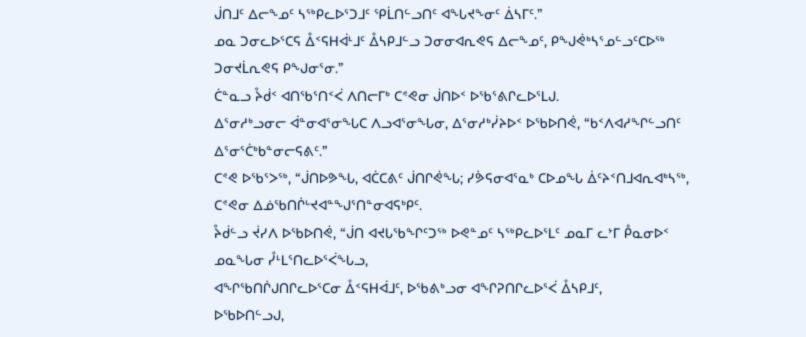ᒎᑎᒧᑦ ᐃᓕᖕᓄᑦ ᓴᖅᑭᓚᐅᕐᑐᒧᑦ ᕿᒫᑎᓪᓗᑎᑦ ᐊᖓᔪᖕᓂᑦ ᐄᓴᒥᑦ.”
ᓄᓇ ᑐᓂᓚᐅᕐᑕᕋ ᐂᑉᕋᕼᐋᒻᒧᑦ ᐂᓴᑭᒧᓪᓗ ᑐᓂᓂᐊᕆᕙᕋ ᐃᓕᖕᓄᑦ, ᑭᖑᕚᒃᓴᕐᓄᓪᓗᑦᑕᐅᖅ ᑐᓂᔪᒫᕆᕙᕋ ᑭᖑᓂᕐᓂ.”
ᑖᓐᓇᓗ ᔧᑰᑉ ᐊᑎᖃᕐᑎᑉᐹ ᐱᑎᓕᒥᒃ ᑕᕝᕙᓂ ᒎᑎᐅᑉ ᐅᖃᕐᕕᒋᓚᐅᕐᒪᒍ.
ᐃᕐᓂᓱᒃᓗᓂᓕ ᐋᓐᓂᐊᕐᓂᖓᑕ ᐱᓗᐊᕐᓂᖓᓂ, ᐃᕐᓂᓱᒃᓰᔨᐅᑉ ᐅᖃᐅᑎᕚ, “ᑲᑉᐱᐊᓱᖏᓪᓗᑎᑦ ᐃᕐᓂᕐᑖᒃᑲᓐᓂᓕᕋᕕᑦ.”
ᑕᕝᕙ ᐅᖃᕐᐳᖅ, “ᒎᑎᐅᕗᖓ, ᐊᑖᑕᕕᑦ ᒎᑎᒋᕚᖓ; ᓯᕘᕋᓂᐊᕐᓇᒃ ᑕᐅᓄᖓ ᐄᑦᔨᑉᑎᒧᐊᕆᐊᒃᓴᖅ, ᑕᕝᕙᓂ ᐃᓅᖃᑎᒌᒡᔪᐊᓐᖑᕐᑎᓐᓂᐊᕋᒃᑭᑦ.
ᔧᑰᓪᓗ ᔫᓯᐱ ᐅᖃᐅᑎᕚ, “ᒎᑎ ᐊᔪᒐᖃᖏᑦᑐᖅ ᐅᕙᓐᓄᑦ ᓴᖅᑭᓚᐅᕐᒪᑦ ᓄᓇᒥ ᓚᔾᒥ ᑬᓇᓂᐅᑉ ᓄᓇᖓᓂ ᓮᒻᒪᕐᑎᓚᐅᕐᐹᖓᓗ,
ᐊᖏᖃᑎᒌᒍᑎᒋᓚᐅᕐᑕᓂ ᐂᑉᕋᕼᐋᒧᑦ, ᐅᖃᕕᒃᓗᓂ ᐊᖏᕈᑎᒋᓚᐅᕐᐹ ᐂᓴᑭᒧᑦ,
ᐅᖃᐅᑎᓪᓗᒍ,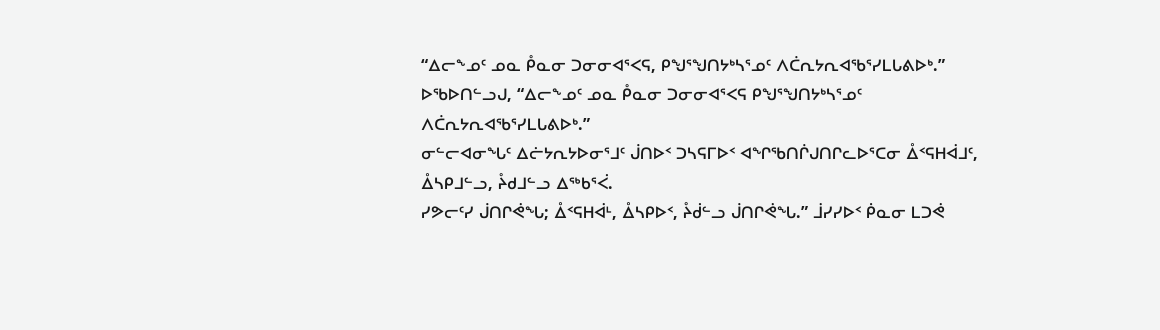“ᐃᓕᖕᓄᑦ ᓄᓇ ᑬᓇᓂ ᑐᓂᓂᐊᕐᐸᕋ, ᑭᖑᕐᖑᑎᔭᒃᓴᕐᓄᑦ ᐱᑖᕆᔭᕆᐊᖃᕐᓯᒪᒐᕕᐅᒃ.”
ᐅᖃᐅᑎᓪᓗᒍ, “ᐃᓕᖕᓄᑦ ᓄᓇ ᑬᓇᓂ ᑐᓂᓂᐊᕐᐸᕋ ᑭᖑᕐᖑᑎᔭᒃᓴᕐᓄᑦ ᐱᑖᕆᔭᕆᐊᖃᕐᓯᒪᒐᕕᐅᒃ.”
ᓂᓪᓕᐊᓂᖓᑦ ᐃᓖᔭᕆᔭᐅᓂᕐᒧᑦ ᒎᑎᐅᑉ ᑐᓴᕋᒥᐅᑉ ᐊᖏᖃᑎᒌᒍᑎᒋᓚᐅᕐᑕᓂ ᐂᑉᕋᕼᐋᒧᑦ, ᐂᓴᑭᒧᓪᓗ, ᔧᑯᒧᓪᓗ ᐃᖅᑲᕐᐹ.
ᓯᕗᓕᑦᓯ ᒎᑎᒋᕚᖓ; ᐂᑉᕋᕼᐋᒻ, ᐂᓴᑭᐅᑉ, ᔧᑰᓪᓗ ᒎᑎᒋᕚᖓ.” ᒨᓯᓯᐅᑉ ᑮᓇᓂ ᒪᑐᕚ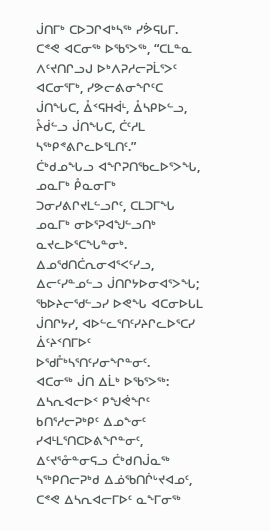ᒎᑎᒥᒃ ᑕᐅᑐᒋᐊᒃᓴᖅ ᓯᕘᕋᒐᒥ.
ᑕᕝᕙ ᐊᑕᓂᖅ ᐅᖃᕐᐳᖅ, “ᑕᒪᓐᓇ ᐱᑦᔪᑎᒋᓗᒍ ᐅᒃᐱᕈᓱᓕᕈᒫᕐᐳᑦ ᐊᑕᓂᕐᒥᒃ, ᓯᕗᓕᕕᓂᖏᑦᑕ ᒎᑎᖓᑕ, ᐂᑉᕋᕼᐋᒻ, ᐂᓴᑭᐅᓪᓗ, ᔧᑰᓪᓗ ᒎᑎᖓᑕ, ᑖᑦᓱᒪ ᓴᖅᑭᕝᕕᒋᓚᐅᕐᒪᑎᑦ.”
ᑖᒃᑯᓄᖓᓗ ᐊᖏᕈᑎᖃᓚᐅᕐᐳᖓ, ᓄᓇᒥᒃ ᑬᓇᓂᒥᒃ ᑐᓂᓯᕕᒋᔪᒪᓪᓗᒋᑦ, ᑕᒪᑐᒥᖓ ᓄᓇᒥᒃ ᓂᐅᕐᕈᐊᖑᓪᓗᑎᒃ ᓇᔪᓚᐅᕐᑕᖓᓐᓂᒃ.
ᐃᓄᖁᑎᑖᕆᓂᐊᕐᐸᑦᓯᓗ, ᐃᓕᑦᓯᓐᓄᓪᓗ ᒎᑎᒋᔭᐅᓂᐊᕐᐳᖓ; ᖃᐅᔨᓕᖁᓪᓗᓯ ᐅᕙᖓ ᐊᑕᓂᐅᒐᒪ ᒎᑎᒋᔭᓯ, ᐊᐅᓪᓚᕐᑎᑦᓯᔨᒋᓚᐅᕐᑕᓯ ᐄᑦᔨᑉᑎᒥᐅᑦ ᐅᖁᒤᒃᓴᕐᑎᑦᓯᓂᖏᓐᓂᑦ.
ᐊᑕᓂᖅ ᒎᑎ ᐃᒫᒃ ᐅᖃᕐᐳᖅ: ᐃᓴᕆᐊᓕᐅᑉ ᑭᖑᕚᖏᑦ ᑲᑎᕐᓱᓕᕈᒃᑭᑦ ᐃᓄᖕᓂᑦ ᓯᐊᒻᒪᕐᑎᑕᐅᕕᖏᓐᓂᑦ, ᐃᑦᔪᕐᓁᓐᓂᕋᓗ ᑖᒃᑯᑎᒎᓇᖅ ᓴᖅᑭᑎᓕᕈᒃᑯ ᐃᓅᖃᑎᒌᒡᔪᐊᓄᑦ, ᑕᕝᕙ ᐃᓴᕆᐊᓕᒥᐅᑦ ᓇᖕᒥᓂᖅ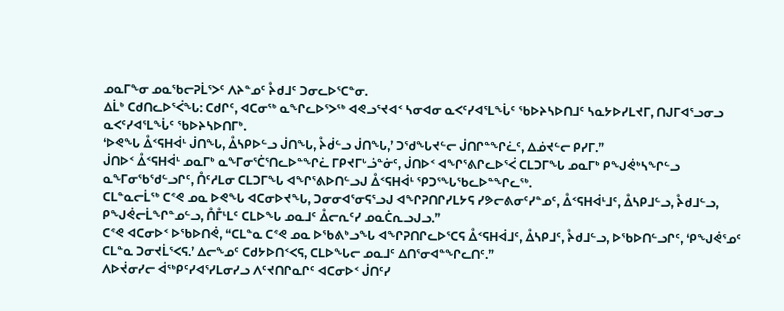ᓄᓇᒥᖕᓂ ᓄᓇᖃᓕᕈᒫᕐᐳᑦ ᐱᔨᓐᓄᑦ ᔧᑯᒧᑦ ᑐᓂᓚᐅᕐᑕᓐᓂ.
ᐃᒫᒃ ᑕᑯᑎᓚᐅᕐᐹᖓ: ᑕᑯᒋᑦ, ᐊᑕᓂᖅ ᓇᖏᓚᐅᕐᐳᖅ ᐊᕙᓗᕐᔪᐊᑉ ᓴᓂᐊᓂ ᓇᐸᑦᓯᐊᕐᒪᖔᑦ ᖃᐅᔨᓴᐅᑎᒧᑦ ᓴᓇᔭᐅᓯᒪᔪᒥ, ᑎᒍᒥᐊᕐᓗᓂᓗ ᓇᐸᑦᓯᐊᕐᒪᖔᑦ ᖃᐅᔨᓴᐅᑎᒥᒃ.
‘ᐅᕙᖓ ᐂᑉᕋᕼᐋᒻ ᒎᑎᖓ, ᐂᓴᑭᐅᓪᓗ ᒎᑎᖓ, ᔧᑰᓪᓗ ᒎᑎᖓ,’ ᑐᖁᖓᔪᓪᓕ ᒎᑎᒋᓐᖏᓛᑦ, ᐃᓅᔪᓪᓕ ᑭᓯᒥ.”
ᒎᑎᐅᑉ ᐂᑉᕋᕼᐋᒻ ᓄᓇᒥᒃ ᓇᖕᒥᓂᕐᑖᕐᑎᓚᐅᓐᖏᓛ ᒥᑭᔪᒥᒡᓘᓐᓃᑦ, ᒎᑎᐅᑉ ᐊᖏᕐᕕᒋᓚᐅᕐᐹ ᑕᒪᑐᒥᖓ ᓄᓇᒥᒃ ᑭᖑᕚᒃᓴᖏᓪᓗ ᓇᖕᒥᓂᖃᖁᓪᓗᒋᑦ, ᑍᑦᓱᒪᓂ ᑕᒪᑐᒥᖓ ᐊᖏᕐᕕᐅᑎᓪᓗᒍ ᐂᑉᕋᕼᐋᒻ ᕿᑐᕐᖓᖃᓚᐅᓐᖏᓚᖅ.
ᑕᒪᓐᓇᓕᒫᖅ ᑕᕝᕙ ᓄᓇ ᐅᕙᖓ ᐊᑕᓂᐅᔪᖓ, ᑐᓂᓂᐊᕐᓂᕋᕐᓗᒍ ᐊᖏᕈᑎᒋᓯᒪᔭᕋ ᓯᕗᓕᕕᓂᑦᓯᓐᓄᑦ, ᐂᑉᕋᕼᐋᒻᒧᑦ, ᐂᓴᑭᒧᓪᓗ, ᔧᑯᒧᓪᓗ, ᑭᖑᕚᓕᒫᖏᓐᓄᓪᓗ, ᑍᒤᒻᒪᑦ ᑕᒪᐅᖓ ᓄᓇᒧᑦ ᐂᓕᕆᑦᓯ ᓄᓇᑖᕆᓗᒍᓗ.”
ᑕᕝᕙ ᐊᑕᓂᐅᑉ ᐅᖃᐅᑎᕚ, “ᑕᒪᓐᓇ ᑕᕝᕙ ᓄᓇ ᐅᖃᕕᒃᓗᖓ ᐊᖏᕈᑎᒋᓚᐅᕐᑕᕋ ᐂᑉᕋᕼᐋᒧᑦ, ᐂᓴᑭᒧᑦ, ᔧᑯᒧᓪᓗ, ᐅᖃᐅᑎᓪᓗᒋᑦ, ‘ᑭᖑᕚᕐᓄᑦ ᑕᒪᓐᓇ ᑐᓂᔪᒫᕐᐸᕋ.’ ᐃᓕᖕᓄᑦ ᑕᑯᔭᐅᑎᑉᐸᕋ, ᑕᒪᐅᖓᓕ ᓄᓇᒧᑦ ᐃᑎᕐᓂᐊᓐᖏᓚᑎᑦ.”
ᐱᐅᔫᓂᓯᓕ ᐋᖅᑭᑦᓯᐊᕐᓯᒪᓂᓯᓗ ᐱᑦᔪᑎᒋᓇᒋᑦ ᐊᑕᓂᐅᑉ ᒎᑎᑦᓯ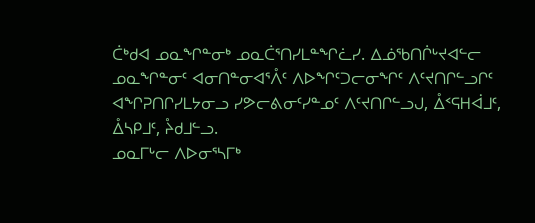ᑖᒃᑯᐊ ᓄᓇᖏᓐᓂᒃ ᓄᓇᑖᕐᑎᓯᒪᓐᖏᓛᓯ. ᐃᓅᖃᑎᒌᒡᔪᐊᓪᓕ ᓄᓇᖏᓐᓂᑦ ᐊᓂᑎᓐᓂᐊᕐᐰᑦ ᐱᐅᖏᑦᑐᓕᓂᖏᑦ ᐱᑦᔪᑎᒋᓪᓗᒋᑦ ᐊᖏᕈᑎᒋᓯᒪᔭᓂᓗ ᓯᕗᓕᕕᓂᑦᓯᓐᓄᑦ ᐱᑦᔪᑎᒋᓪᓗᒍ, ᐂᑉᕋᕼᐋᒧᑦ, ᐂᓴᑭᒧᑦ, ᔧᑯᒧᓪᓗ.
ᓄᓇᒥᒡᓕ ᐱᐅᓂᕐᓴᒥᒃ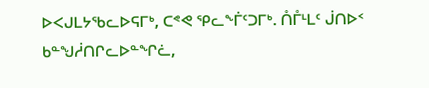ᐅᐸᒍᒪᔭᖃᓚᐅᕋᒥᒃ, ᑕᕝᕙ ᕿᓚᖕᒦᑦᑐᒥᒃ. ᑍᒤᒻᒪᑦ ᒎᑎᐅᑉ ᑲᓐᖑᓲᑎᒋᓚᐅᓐᖏᓛ,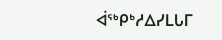ᐋᖅᑭᒃᓱᐃᓯᒪᒐᒥ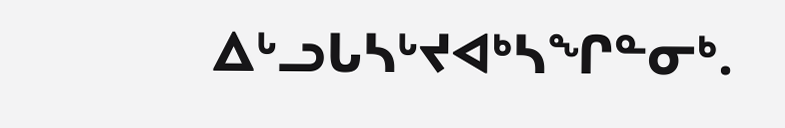ᐃᒡᓗᒐᓴᒡᔪᐊᒃᓴᖏᓐᓂᒃ.